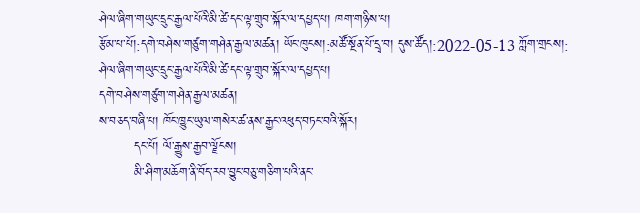ཤེལ་ཞིག་གཡུང་དྲུང་རྒྱལ་པོའི་མི་ཚེ་དང་ལྟ་གྲུབ་སྐོར་ལ་དཔྱད་པ། ཁག་གཉིས་པ།
རྩོམ་པ་པོ།:དགེ་བཤེས་གཙུག་གཤེན་རྒྱལ་མཚན། ཡོང་ཁུངས།:མཚོ་སྔོན་པོ་དྲྭ་བ། དུས་ཚོད།:2022-05-13 ཀློག་གྲངས།:
ཤེལ་ཞིག་གཡུང་དྲུང་རྒྱལ་པོའི་མི་ཚེ་དང་ལྟ་གྲུབ་སྐོར་ལ་དཔྱད་པ།
དགེ་བཤེས་གཙུག་གཤེན་རྒྱལ་མཚན།
ས་བཅད་བཞི་པ། ཁོང་ཁྱུང་ཡུལ་གསེར་ཚ་ནས་རྒྱང་འཕུད་བཏང་བའི་སྐོར།
        དང་པོ། ལོ་རྒྱུས་རྒྱབ་ལྗོངས།
        མི་ཤིག་མཆོག་ནི་བོད་རབ་བྱུང་བཅུ་གཅིག་པའི་ནང་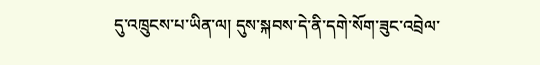དུ་འཁྲུངས་པ་ཡིན་ལ། དུས་སྐབས་དེ་ནི་དགེ་སོག་ཟུང་འབྲེལ་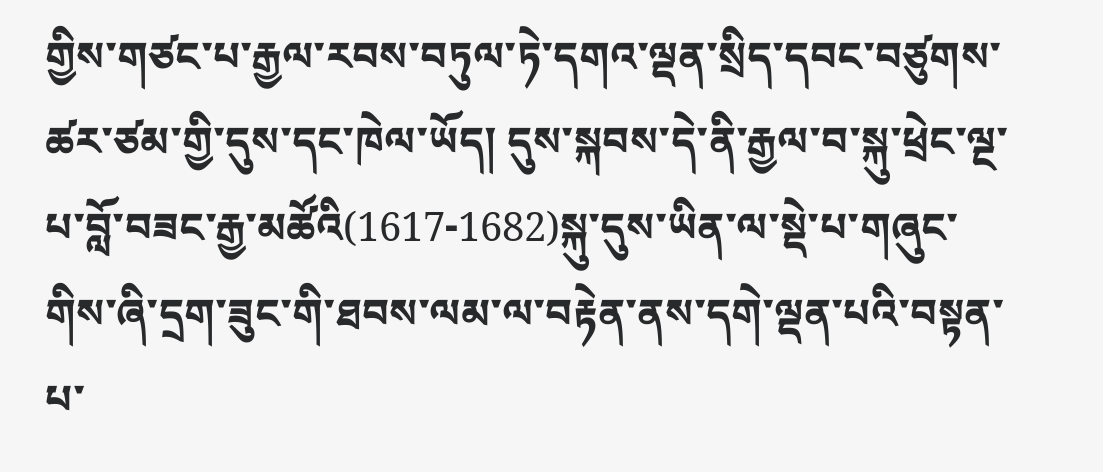གྱིས་གཙང་པ་རྒྱལ་རབས་བཏུལ་ཏེ་དགའ་ལྡན་སྲིད་དབང་བཙུགས་ཚར་ཙམ་གྱི་དུས་དང་ཁེལ་ཡོད། དུས་སྐབས་དེ་ནི་རྒྱལ་བ་སྐུ་ཕྲེང་ལྔ་པ་བློ་བཟང་རྒྱ་མཚོའི(1617-1682)སྐུ་དུས་ཡིན་ལ་སྡེ་པ་གཞུང་གིས་ཞི་དྲག་ཟུང་གི་ཐབས་ལམ་ལ་བརྟེན་ནས་དགེ་ལྡན་པའི་བསྟན་པ་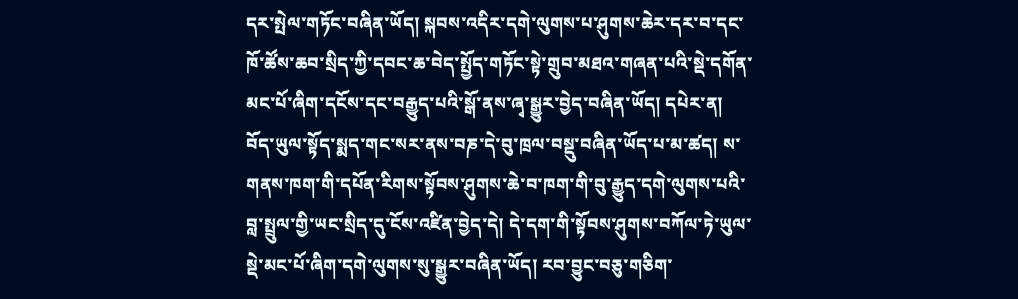དར་སྤེལ་གཏོང་བཞིན་ཡོད། སྐབས་འདིར་དགེ་ལུགས་པ་ཤུགས་ཆེར་དར་བ་དང་ཁོ་ཚོས་ཆབ་སྲིད་ཀྱི་དབང་ཆ་བེད་སྤྱོད་གཏོང་སྟེ་གྲུབ་མཐའ་གཞན་པའི་སྡེ་དགོན་མང་པོ་ཞིག་དངོས་དང་བརྒྱུད་པའི་སྒོ་ནས་ཞྭ་སྒྱུར་བྱེད་བཞིན་ཡོད། དཔེར་ན། བོད་ཡུལ་སྟོད་སྨད་གང་སར་ནས་བཎ་དེ་བུ་ཁྲལ་བསྡུ་བཞིན་ཡོད་པ་མ་ཚད། ས་གནས་ཁག་གི་དཔོན་རིགས་སྟོབས་ཤུགས་ཆེ་བ་ཁག་གི་བུ་རྒྱུད་དགེ་ལུགས་པའི་བླ་སྤྲུལ་གྱི་ཡང་སྲིད་དུ་ངོས་འཛིན་བྱེད་དེ། དེ་དག་གི་སྟོབས་ཤུགས་བཀོལ་ཏེ་ཡུལ་སྡེ་མང་པོ་ཞིག་དགེ་ལུགས་སུ་སྒྱུར་བཞིན་ཡོད། རབ་བྱུང་བཅུ་གཅིག་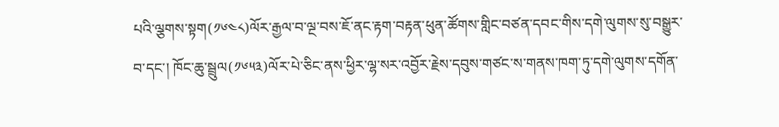པའི་ལྕགས་སྟག(༡༦༤༨)ལོར་རྒྱལ་བ་ལྔ་བས་ཇོ་ནང་རྟག་བརྟན་ཕུན་ཚོགས་གླིང་བཙན་དབང་གིས་དགེ་ལུགས་སུ་བསྒྱུར་བ་དང་། ཁོང་ཆུ་སྦྲུལ(༡༦༥༣)ལོར་པེ་ཅིང་ནས་ཕྱིར་ལྷ་སར་འབྱོར་རྗེས་དབུས་གཙང་ས་གནས་ཁག་ཏུ་དགེ་ལུགས་དགོན་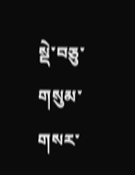སྡེ་བཅུ་གསུམ་གསར་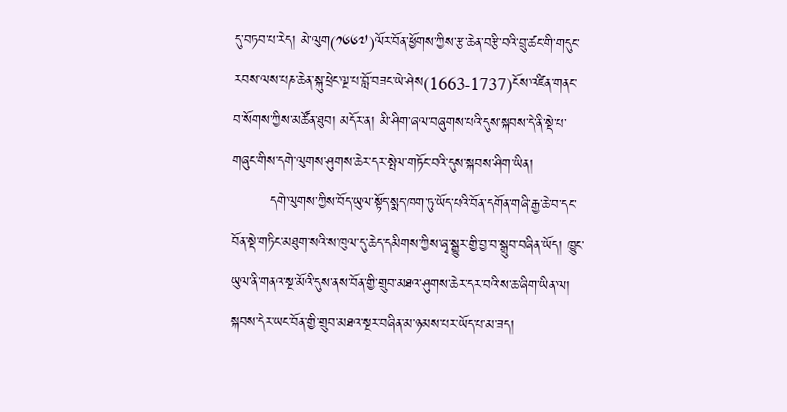དུ་བཏབ་པ་རེད། མེ་ལུག(༡༦༦༧)ལོར་བོན་ཕྱོགས་ཀྱིས་རྩ་ཆེན་བརྩི་བའི་བྲུ་ཚང་གི་གདུང་རབས་ལས་པཎ་ཆེན་སྐུ་ཕྲེང་ལྔ་པ་བློ་བཟང་ཡེ་ཤེས(1663-1737)ངོས་འཛིན་གནང་བ་སོགས་ཀྱིས་མཚོན་ཐུབ། མདོར་ན། མི་ཤིག་ཞལ་བཞུགས་པའི་དུས་སྐབས་དེ་ནི་སྡེ་པ་གཞུང་གིས་དགེ་ལུགས་ཤུགས་ཆེར་དར་སྤེལ་གཏོང་བའི་དུས་སྐབས་ཤིག་ཡིན།
        དགེ་ལུགས་ཀྱིས་བོད་ཡུལ་སྟོད་སྨད་ཁག་ཏུ་ཡོད་པའི་བོན་དགོན་གཞི་རྒྱ་ཆེ་བ་དང་བོན་སྡེ་གཏིང་མཐུག་སའི་ས་ཁུལ་དུ་ཆེད་དམིགས་ཀྱིས་ཞྭ་སྒྱུར་གྱི་བྱ་བ་སྒྲུབ་བཞིན་ཡོད། ཁྱུང་ཡུལ་ནི་གནའ་སྔ་མོའི་དུས་ནས་བོན་གྱི་གྲུབ་མཐའ་ཤུགས་ཆེར་དར་བའི་ས་ཆ་ཞིག་ཡིན་ལ། སྐབས་དེར་ཡང་བོན་གྱི་གྲུབ་མཐའ་སྔར་བཞིན་མ་ཉམས་པར་ཡོད་པ་མ་ཟད།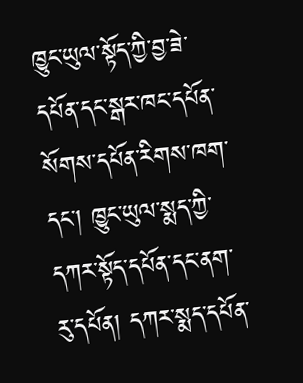ཁྱུང་ཡུལ་སྟོད་ཀྱི་བྱ་ཟེ་དཔོན་དང་སྒར་ཁང་དཔོན་སོགས་དཔོན་རིགས་ཁག་དང་། ཁྱུང་ཡུལ་སྨད་ཀྱི་དཀར་སྟོད་དཔོན་དང་ནག་རུ་དཔོན། དཀར་སྨད་དཔོན་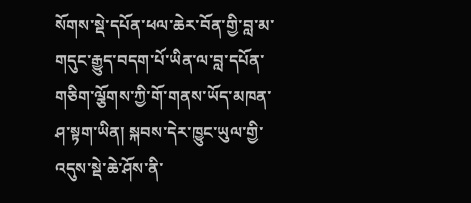སོགས་སྡེ་དཔོན་ཕལ་ཆེར་བོན་གྱི་བླ་མ་གདུང་རྒྱུད་བདག་པོ་ཡིན་ལ་བླ་དཔོན་གཅིག་ལྕོགས་ཀྱི་གོ་གནས་ཡོད་མཁན་ཤ་སྟག་ཡིན། སྐབས་དེར་ཁྱུང་ཡུལ་གྱི་འདུས་སྡེ་ཆེ་ཤོས་ནི་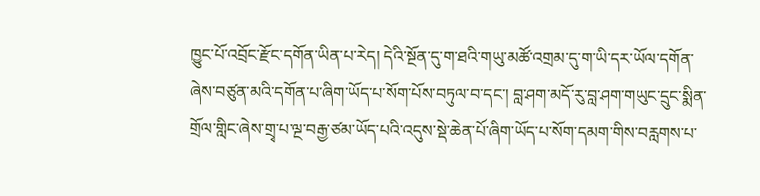ཁྱུང་པོ་འབྲོང་རྫོང་དགོན་ཡིན་པ་རེད། དེའི་སྔོན་དུ་ག་ཐའི་གཡུ་མཚོ་འགྲམ་དུ་ག་ཡི་དར་ཡོལ་དགོན་ཞེས་བཙུན་མའི་དགོན་པ་ཞིག་ཡོད་པ་སོག་པོས་བཏུལ་བ་དང་། བླ་ཤག་མདོ་རུ་བླ་ཤག་གཡུང་དྲུང་སྨིན་གྲོལ་གླིང་ཞེས་གྲྭ་པ་ལྔ་བརྒྱ་ཙམ་ཡོད་པའི་འདུས་སྡེ་ཆེན་པོ་ཞིག་ཡོད་པ་སོག་དམག་གིས་བརླགས་པ་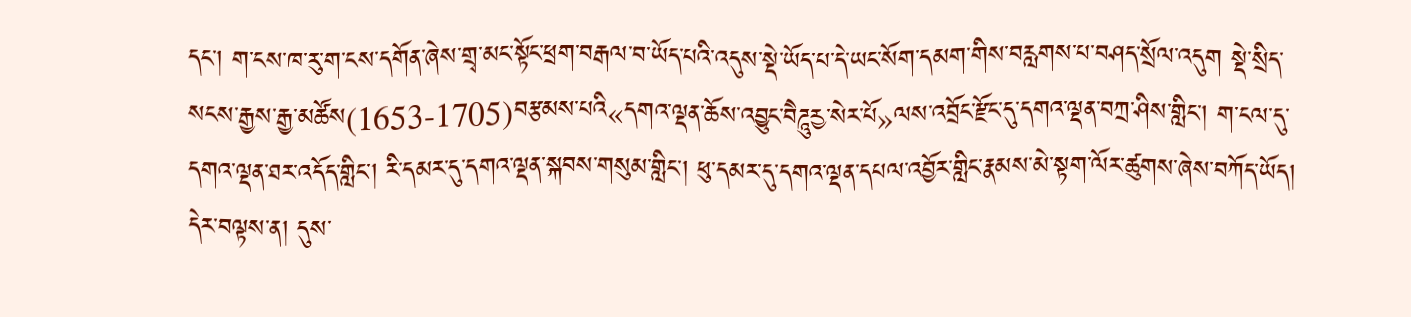དང་། ག་ངས་ཁ་རུ་ག་ངས་དགོན་ཞེས་གྲྭ་མང་སྟོང་ཕྲག་བརྒལ་བ་ཡོད་པའི་འདུས་སྡེ་ཡོད་པ་དེ་ཡང་སོག་དམག་གིས་བརླགས་པ་བཤད་སྲོལ་འདུག སྡེ་སྲིད་སངས་རྒྱས་རྒྱ་མཚོས(1653-1705)བརྩམས་པའི«དགའ་ལྡན་ཆོས་འབྱུང་བཻཌཱུརྱ་སེར་པོ»ལས་འབྲོང་རྫོང་དུ་དགའ་ལྡན་བཀྲ་ཤིས་གླིང་། ག་ངལ་དུ་དགའ་ལྡན་ཐར་འདོད་གླིང་། རི་དམར་དུ་དགའ་ལྡན་སྐབས་གསུམ་གླིང་། ཕུ་དམར་དུ་དགའ་ལྡན་དཔལ་འབྱོར་གླིང་རྣམས་མེ་སྟག་ལོར་ཚུགས་ཞེས་བཀོད་ཡོད། དེར་བལྟས་ན། དུས་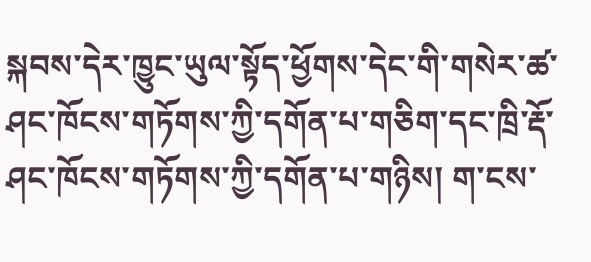སྐབས་དེར་ཁྱུང་ཡུལ་སྟོད་ཕྱོགས་དེང་གི་གསེར་ཚ་ཤང་ཁོངས་གཏོགས་ཀྱི་དགོན་པ་གཅིག་དང་ཁྲི་རྡོ་ཤང་ཁོངས་གཏོགས་ཀྱི་དགོན་པ་གཉིས། ག་ངས་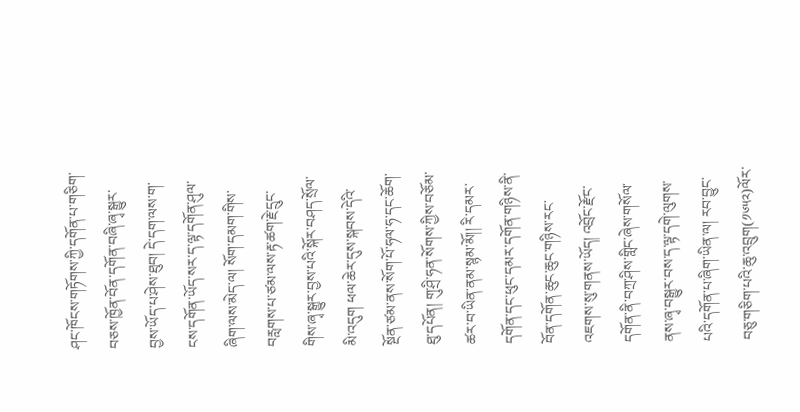ཤང་ཁོངས་གཏོགས་ཀྱི་དགོན་པ་གཅིག་བཅས་ཁྱོན་བོན་དགོན་བཞི་ཞྭ་སྒྱུར་བྱས་ཡོད་པ་ཤེས་ཐུབ། དེ་དག་ལས་ག་ངས་དགོན་ཡོད་སར་ད་ལྟ་དགོན་ཤུལ་ཞིག་ལས་མེད་ལ། སོག་དམག་གིས་བརླགས་པ་ཙམ་ལས་རྟ་ཚག་རྗེ་དྲུང་གིས་ཞྭ་སྒྱུར་བྱས་པའི་སྐོར་བཤད་སྲོལ་མི་འདུག ཕལ་ཆེར་དུས་སྐབས་དེའི་སྔོན་ཙམ་ནས་སོག་པོ་ཧལ་ཧ་དང་ཆོག་ཐུ་དཔོན། གུ་ཤྲི་ཧན་སོགས་ཀྱིས་བཅོམ་ཚར་བ་ཡིན་ནམ་སྙམ་མོ།། རི་དམར་དགོན་དང་ཕུང་དམར་དགོན་གཉིས་ནི་བོན་དགོན་ཆུང་ཆུང་གཉིས་རང་འཇགས་སུ་གནས་ཡོད། འབྲོང་རྫོང་དགོན་ནི་བཀྲ་ཤིས་གླིང་ཞེས་གསོལ་ནས་ཞྭ་བསྒྱུར་བས་ད་ལྟ་དགེ་ལུགས་པའི་དགོན་པ་ཞིག་ཡིན་ལ། རབ་བྱུང་བཅུ་གཅིག་པའི་ཆུ་འབྲུག(༡༦༥༢)ལོར་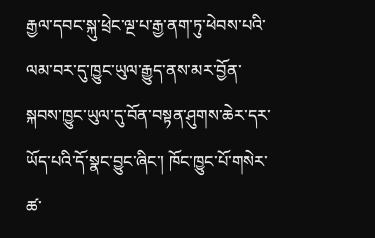རྒྱལ་དབང་སྐུ་ཕྲེང་ལྔ་པ་རྒྱ་ནག་ཏུ་ཕེབས་པའི་ལམ་བར་དུ་ཁྱུང་ཡུལ་རྒྱུད་ནས་མར་བྱོན་སྐབས་ཁྱུང་ཡུལ་དུ་བོན་བསྟན་ཤུགས་ཆེར་དར་ཡོད་པའི་དོ་སྣང་བྱུང་ཞིང་། ཁོང་ཁྱུང་པོ་གསེར་ཚ་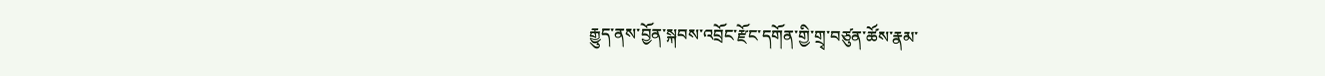རྒྱུད་ནས་བྱོན་སྐབས་འབྲོང་རྫོང་དགོན་གྱི་གྲྭ་བཙུན་ཚོས་རྣམ་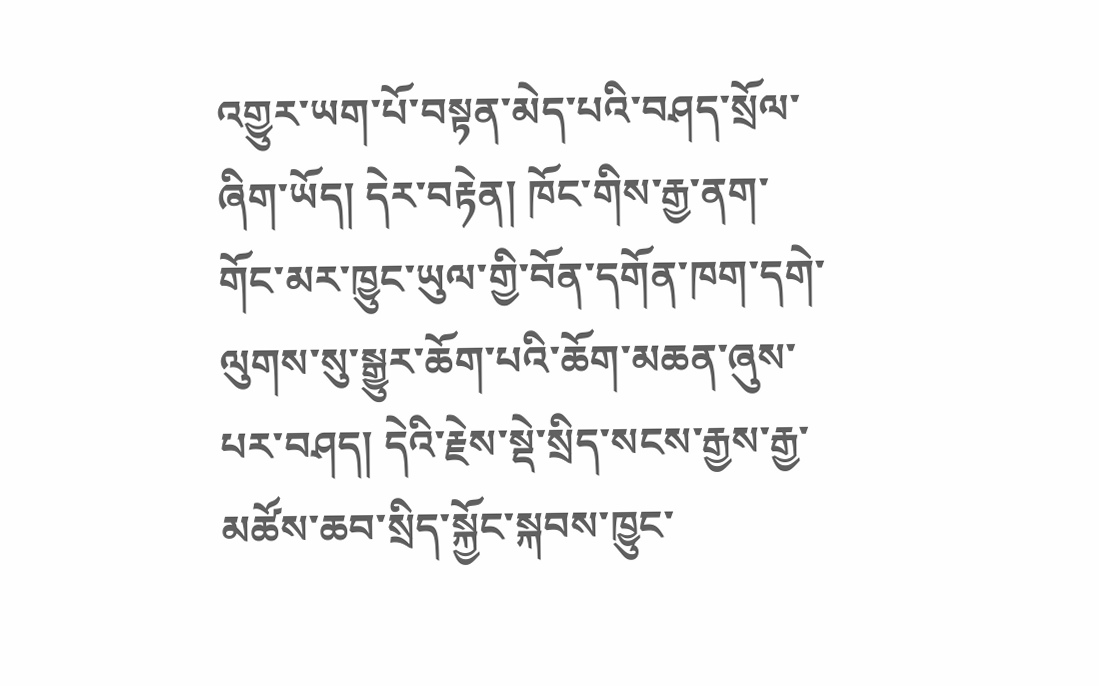འགྱུར་ཡག་པོ་བསྟན་མེད་པའི་བཤད་སྲོལ་ཞིག་ཡོད། དེར་བརྟེན། ཁོང་གིས་རྒྱ་ནག་གོང་མར་ཁྱུང་ཡུལ་གྱི་བོན་དགོན་ཁག་དགེ་ལུགས་སུ་སྒྱུར་ཆོག་པའི་ཆོག་མཆན་ཞུས་པར་བཤད། དེའི་རྗེས་སྡེ་སྲིད་སངས་རྒྱས་རྒྱ་མཚོས་ཆབ་སྲིད་སྐྱོང་སྐབས་ཁྱུང་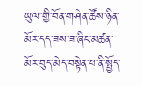ཡུལ་གྱི་བོན་གཤེན་ཚོས་ཉིན་མོར་དད་ཟས་ཟ་ཞིང་མཚན་མོར་བུད་མེད་བསྟེན་པ་ནི་སྤྱོད་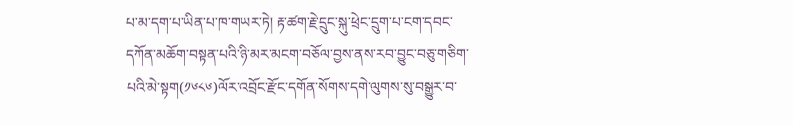པ་མ་དག་པ་ཡིན་པ་ཁ་གཡར་ཏེ། རྟ་ཚག་རྗེ་དྲུང་སྐུ་ཕྲེང་དྲུག་པ་ངག་དབང་དཀོན་མཆོག་བསྟན་པའི་ཉི་མར་མངག་བཅོལ་བྱས་ནས་རབ་བྱུང་བཅུ་གཅིག་པའི་མེ་སྟག(༡༦༨༦)ལོར་འབྲོང་རྫོང་དགོན་སོགས་དགེ་ལུགས་སུ་བསྒྱུར་བ་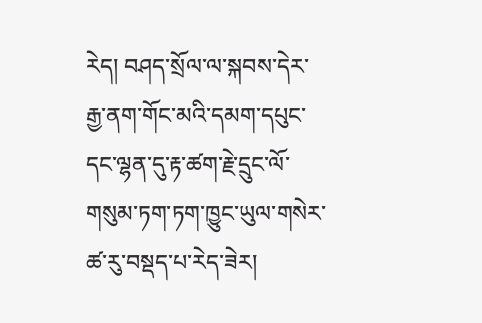རེད། བཤད་སྲོལ་ལ་སྐབས་དེར་རྒྱ་ནག་གོང་མའི་དམག་དཔུང་དང་ལྷན་དུ་རྟ་ཚག་རྗེ་དྲུང་ལོ་གསུམ་ཏག་ཏག་ཁྱུང་ཡུལ་གསེར་ཚ་རུ་བསྡད་པ་རེད་ཟེར།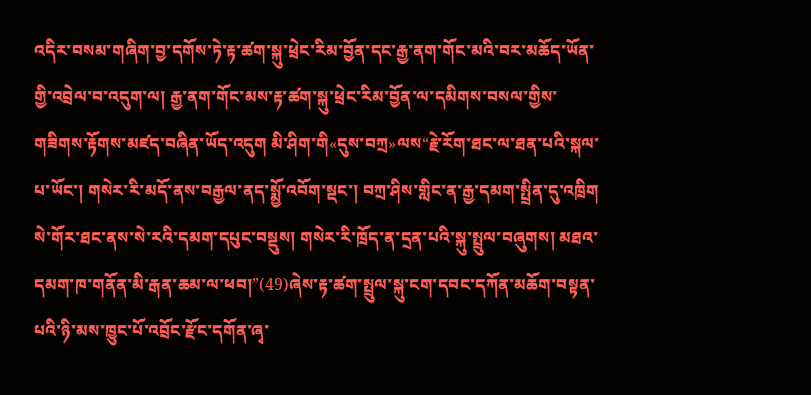འདིར་བསམ་གཞིག་བྱ་དགོས་ཏེ་རྟ་ཚག་སྐུ་ཕྲེང་རིམ་བྱོན་དང་རྒྱ་ནག་གོང་མའི་བར་མཆོད་ཡོན་གྱི་འབྲེལ་བ་འདུག་ལ། རྒྱ་ནག་གོང་མས་རྟ་ཚག་སྐུ་ཕྲེང་རིམ་བྱོན་ལ་དམིགས་བསལ་གྱིས་གཟིགས་རྟོགས་མཛད་བཞིན་ཡོད་འདུག མི་ཤིག་གི«དུས་བཀྲ»ལས“རྗེ་རོག་ཐང་ལ་ཐན་པའི་སྐལ་པ་ཡོང་། གསེར་རི་མདོ་ནས་བརྒྱལ་ནད་སྨྱོ་འབོག་སྡང་། བཀྲ་ཤིས་གླིང་ན་རྒྱ་དམག་སྤྲིན་དུ་འཁྲིག སེ་གོར་ཐང་ནས་སེ་རའི་དམག་དཔུང་བསྡུས། གསེར་རི་ཁྲོད་ན་དྲན་པའི་སྐུ་སྤྲུལ་བཞུགས། མཐའ་དམག་ཁ་གནོན་མི་རྒན་ཆམ་ལ་ཕབ།”(49)ཞེས་རྟ་ཚག་སྤྲུལ་སྐུ་ངག་དབང་དཀོན་མཆོག་བསྟན་པའི་ཉི་མས་ཁྱུང་པོ་འབྲོང་རྫོང་དགོན་ཞྭ་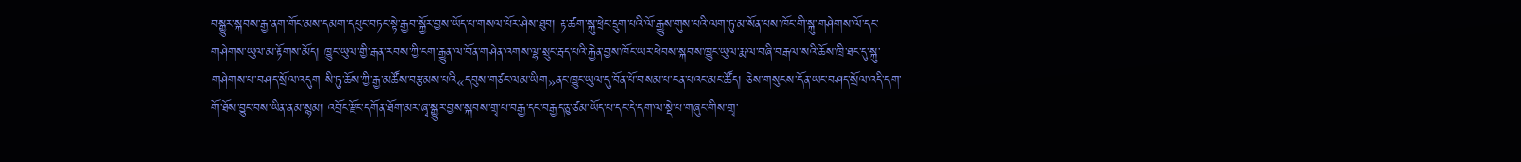བསྒྱུར་སྐབས་རྒྱ་ནག་གོང་མས་དམག་དཔུང་བཏང་སྟེ་རྒྱབ་སྐྱོར་བྱས་ཡོད་པ་གསལ་པོར་ཤེས་ཐུབ། རྟ་ཚག་སྐུ་ཕྲེང་དྲུག་པའི་ལོ་རྒྱུས་གུས་པའི་ལག་ཏུ་མ་སོན་པས་ཁོང་གི་སྐུ་གཤེགས་ལོ་དང་གཤེགས་ཡུལ་མ་རྟོགས་མོད། ཁྱུང་ཡུལ་གྱི་རྒན་རབས་ཀྱི་ངག་རྒྱུན་ལ་བོན་གཤེན་འགས་ལྷ་སྲུང་རྦད་པའི་རྐྱེན་བྱས་ཁོང་ཡར་ཕེབས་སྐབས་ཁྱུང་ཡུལ་རྨ་ལ་བཞི་བརྒལ་སའི་ཆོས་ཁྲི་ཐང་དུ་སྐུ་གཤེགས་པ་བཤད་སྲོལ་འདུག སི་ཏུ་ཆོས་ཀྱི་རྒྱ་མཚོས་བརྩམས་པའི«དབུས་གཙང་ལམ་ཡིག»ནང་ཁྱུང་ཡུལ་དུ་བོན་པོ་བསམ་པ་ངན་པའང་མང་ཚོད། ཅེས་གསུངས་དོན་ཡང་བཤད་སྲོལ་འདི་དག་གོ་ཐོས་བྱུང་བས་ཡིན་ནམ་སྙམ། འབྲོང་རྫོང་དགོན་ཐོག་མར་ཞྭ་སྒྱུར་བྱས་སྐབས་གྲྭ་པ་བརྒྱ་དང་བརྒྱད་ཅུ་ཙམ་ཡོད་པ་དང་དེ་དག་ལ་སྡེ་པ་གཞུང་གིས་གྲྭ་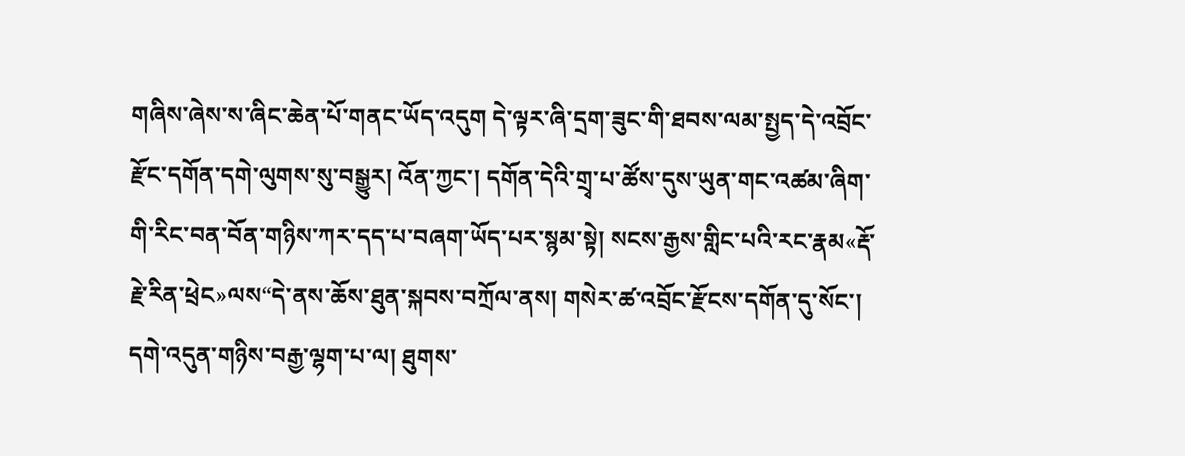གཞིས་ཞེས་ས་ཞིང་ཆེན་པོ་གནང་ཡོད་འདུག དེ་ལྟར་ཞི་དྲག་ཟུང་གི་ཐབས་ལམ་སྤྱད་དེ་འབྲོང་རྫོང་དགོན་དགེ་ལུགས་སུ་བསྒྱུར། འོན་ཀྱང་། དགོན་དེའི་གྲྭ་པ་ཚོས་དུས་ཡུན་གང་འཚམ་ཞིག་གི་རིང་བན་བོན་གཉིས་ཀར་དད་པ་བཞག་ཡོད་པར་སྙམ་སྟེ། སངས་རྒྱས་གླིང་པའི་རང་རྣམ«རྡོ་རྗེ་རིན་ཕྲེང»ལས“དེ་ནས་ཆོས་ཐུན་སྐབས་བཀྲོལ་ནས། གསེར་ཚ་འབྲོང་རྫོངས་དགོན་དུ་སོང་། དགེ་འདུན་གཉིས་བརྒྱ་ལྷག་པ་ལ། ཐུགས་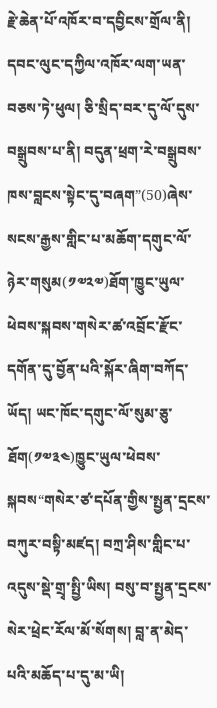རྗེ་ཆེན་པོ་འཁོར་བ་དབྱིངས་གྲོལ་ནི། དབང་ལུང་དཀྱིལ་འཁོར་ལག་ཡན་བཅས་ཏེ་ཕུལ། ཅི་སྲིད་བར་དུ་ལོ་དུས་བསྒྲུབས་པ་ནི། བདུན་ཕྲག་རེ་བསྒྲུབས་ཁས་བླངས་སྟེང་དུ་བཞག”(50)ཞེས་སངས་རྒྱས་གླིང་པ་མཆོག་དགུང་ལོ་ཉེར་གསུམ(༡༧༢༧)ཐོག་ཁྱུང་ཡུལ་ཕེབས་སྐབས་གསེར་ཚ་འབྲོང་རྫོང་དགོན་དུ་བྱོན་པའི་སྐོར་ཞིག་བཀོད་ཡོད། ཡང་ཁོང་དགུང་ལོ་སུམ་ཅུ་ཐོག(༡༧༣༤)ཁྱུང་ཡུལ་ཕེབས་སྐབས“གསེར་ཙ་དཔོན་གྱིས་སྤྱན་དྲངས་བཀུར་བསྟི་མཛད། བཀྲ་ཤིས་གླིང་པ་འདུས་སྡེ་གྲྭ་སྤྱི་ཡིས། བསུ་བ་སྤྱན་དྲངས་སེར་ཕྲེང་རོལ་མོ་སོགས། བླ་ན་མེད་པའི་མཆོད་པ་དུ་མ་ཡི།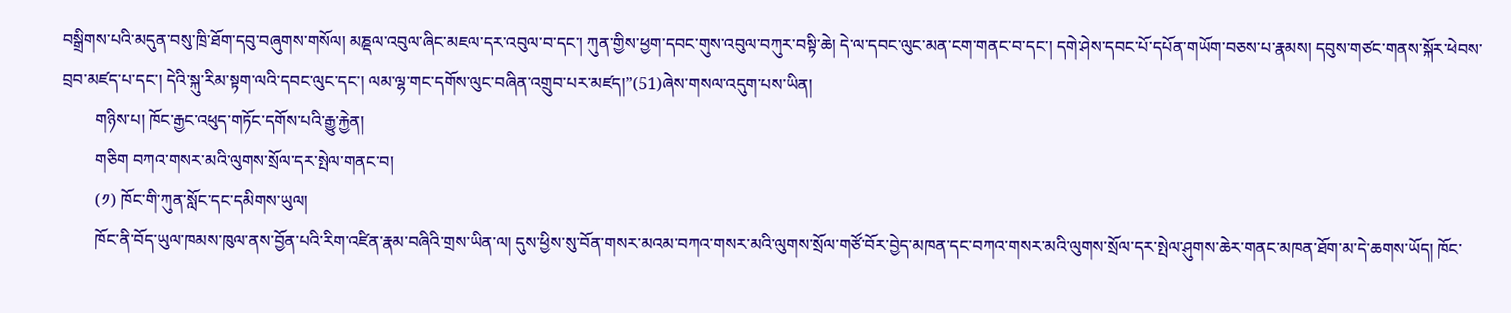བསྒྲིགས་པའི་མདུན་བསུ་ཁྲི་ཐོག་དབུ་བཞུགས་གསོལ། མཎྡལ་འབུལ་ཞིང་མཇལ་དར་འབུལ་བ་དང་། ཀུན་གྱིས་ཕྱག་དབང་གུས་འབུལ་བཀུར་བསྟི་ཆེ། དེ་ལ་དབང་ལུང་མན་ངག་གནང་བ་དང་། དགེ་ཤེས་དབང་པོ་དཔོན་གཡོག་བཅས་པ་རྣམས། དབུས་གཙང་གནས་སྐོར་ཕེབས་བྲབ་མཛད་པ་དང་། དེའི་སྐུ་རིམ་སྟག་ལའི་དབང་ལུང་དང་། ལམ་ལྷ་གང་དགོས་ལུང་བཞིན་འགྲུབ་པར་མཛད།”(51)ཞེས་གསལ་འདུག་པས་ཡིན།
        གཉིས་པ། ཁོང་རྒྱང་འཕུད་གཏོང་དགོས་པའི་རྒྱུ་རྐྱེན།
        གཅིག བཀའ་གསར་མའི་ལུགས་སྲོལ་དར་སྤེལ་གནང་བ།
        (༡) ཁོང་གི་ཀུན་སློང་དང་དམིགས་ཡུལ།
        ཁོང་ནི་བོད་ཡུལ་ཁམས་ཁུལ་ནས་བྱོན་པའི་རིག་འཛིན་རྣམ་བཞིའི་གྲས་ཡིན་ལ། དུས་ཕྱིས་སུ་བོན་གསར་མའམ་བཀའ་གསར་མའི་ལུགས་སྲོལ་གཙོ་བོར་བྱེད་མཁན་དང་བཀའ་གསར་མའི་ལུགས་སྲོལ་དར་སྤེལ་ཤུགས་ཆེར་གནང་མཁན་ཐོག་མ་དེ་ཆགས་ཡོད། ཁོང་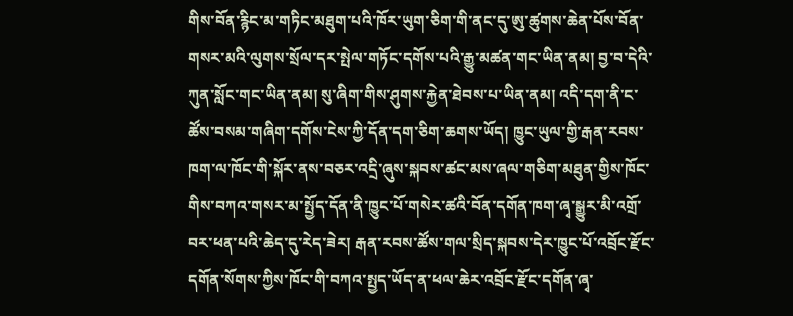གིས་བོན་རྙིང་མ་གཏིང་མཐུག་པའི་ཁོར་ཡུག་ཅིག་གི་ནང་དུ་ཨུ་ཚུགས་ཆེན་པོས་བོན་གསར་མའི་ལུགས་སྲོལ་དར་སྤེལ་གཏོང་དགོས་པའི་རྒྱུ་མཚན་གང་ཡིན་ནམ། བྱ་བ་དེའི་ཀུན་སློང་གང་ཡིན་ནམ། སུ་ཞིག་གིས་ཤུགས་རྐྱེན་ཐེབས་པ་ཡིན་ནམ། འདི་དག་ནི་ང་ཚོས་བསམ་གཞིག་དགོས་ངེས་ཀྱི་དོན་དག་ཅིག་ཆགས་ཡོད། ཁྱུང་ཡུལ་གྱི་རྒན་རབས་ཁག་ལ་ཁོང་གི་སྐོར་ནས་བཅར་འདྲི་ཞུས་སྐབས་ཚང་མས་ཞལ་གཅིག་མཐུན་གྱིས་ཁོང་གིས་བཀའ་གསར་མ་སྤྱོད་དོན་ནི་ཁྱུང་པོ་གསེར་ཚའི་བོན་དགོན་ཁག་ཞྭ་སྒྱུར་མི་འགྲོ་བར་ཕན་པའི་ཆེད་དུ་རེད་ཟེར། རྒན་རབས་ཚོས་གལ་སྲིད་སྐབས་དེར་ཁྱུང་པོ་འབྲོང་རྫོང་དགོན་སོགས་ཀྱིས་ཁོང་གི་བཀའ་སྤྱད་ཡོད་ན་ཕལ་ཆེར་འབྲོང་རྫོང་དགོན་ཞྭ་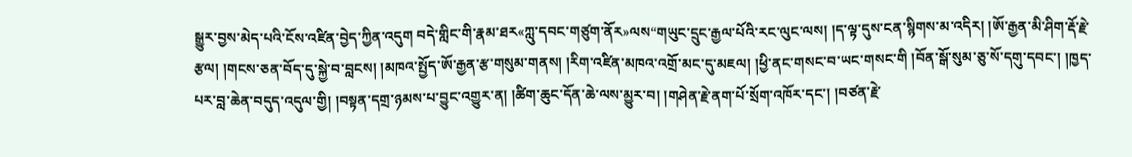སྒྱུར་བྱས་མེད་པའི་ངོས་འཛིན་བྱེད་ཀྱིན་འདུག བདེ་གླིང་གི་རྣམ་ཐར«ཀླུ་དབང་གཙུག་ནོར»ལས“གཡུང་དྲུང་རྒྱལ་པོའི་རང་ལུང་ལས། །ད་ལྟ་དུས་ངན་སྙིགས་མ་འདིར། །ཨོ་རྒྱན་མི་ཤིག་རྡོ་རྗེ་རྩལ། །གངས་ཅན་བོད་དུ་སྐྱེ་བ་བླངས། །མཁའ་སྤྱོད་ཨོ་རྒྱན་རྩ་གསུམ་གནས། །རིག་འཛིན་མཁའ་འགྲོ་མང་དུ་མཇལ། །ཕྱི་ནང་གསང་བ་ཡང་གསང་གི །བོན་སྒོ་སུམ་ཅུ་སོ་དགུ་དབང་། །ཁྱད་པར་བླ་ཆེན་བདུད་འདུལ་གྱི། །བསྟན་དགྲ་ཉམས་པ་བྱུང་འགྱུར་ན། །ཚིག་ཆུང་དོན་ཆེ་ལས་མྱུར་བ། །གཤེན་རྗེ་ནག་པོ་སྲོག་འཁོར་དང་། །བཙན་རྗེ་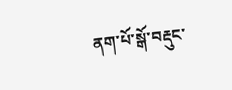ནག་པོ་སྒོ་བརྡུང་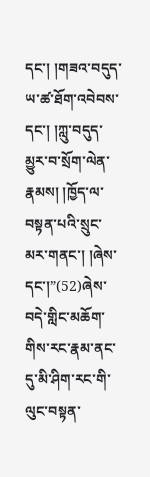དང་། །གཟའ་བདུད་ཡ་ཚ་ཐོག་འབེབས་དང་། །ཀླུ་བདུད་མྱུར་བ་སྲོག་ལེན་རྣམས། །ཁྱོད་ལ་བསྟན་པའི་སྲུང་མར་གནང་། །ཞེས་དང་།”(52)ཞེས་བདེ་གླིང་མཆོག་གིས་རང་རྣམ་ནང་དུ་མི་ཤིག་རང་གི་ལུང་བསྟན་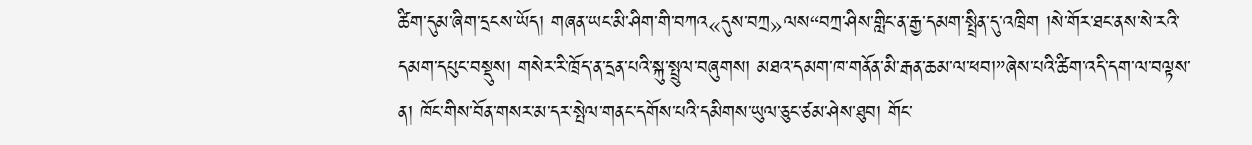ཚིག་དུམ་ཞིག་དྲངས་ཡོད། གཞན་ཡང་མི་ཤིག་གི་བཀའ«དུས་བཀྲ»ལས“བཀྲ་ཤིས་གླིང་ན་རྒྱ་དམག་སྤྲིན་དུ་འཁྲིག །སེ་གོར་ཐང་ནས་སེ་རའི་དམག་དཔུང་བསྡུས། གསེར་རི་ཁྲོད་ན་དྲན་པའི་སྐུ་སྤྲུལ་བཞུགས། མཐའ་དམག་ཁ་གནོན་མི་རྒན་ཆམ་ལ་ཕབ།”ཞེས་པའི་ཚིག་འདི་དག་ལ་བལྟས་ན། ཁོང་གིས་བོན་གསར་མ་དར་སྤེལ་གནང་དགོས་པའི་དམིགས་ཡུལ་ཅུང་ཙམ་ཤེས་ཐུབ། གོང་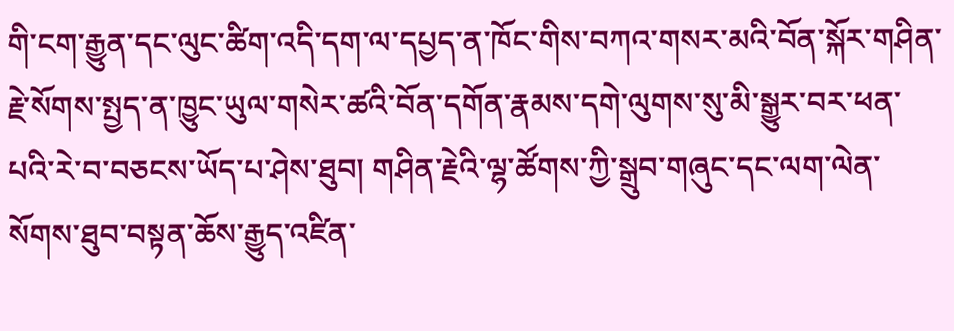གི་ངག་རྒྱུན་དང་ལུང་ཚིག་འདི་དག་ལ་དཔྱད་ན་ཁོང་གིས་བཀའ་གསར་མའི་བོན་སྐོར་གཤིན་རྗེ་སོགས་སྤྱད་ན་ཁྱུང་ཡུལ་གསེར་ཚའི་བོན་དགོན་རྣམས་དགེ་ལུགས་སུ་མི་སྒྱུར་བར་ཕན་པའི་རེ་བ་བཅངས་ཡོད་པ་ཤེས་ཐུབ། གཤིན་རྗེའི་ལྷ་ཚོགས་ཀྱི་སྒྲུབ་གཞུང་དང་ལག་ལེན་སོགས་ཐུབ་བསྟན་ཆོས་རྒྱུད་འཛིན་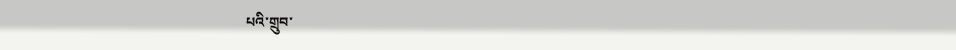པའི་གྲུབ་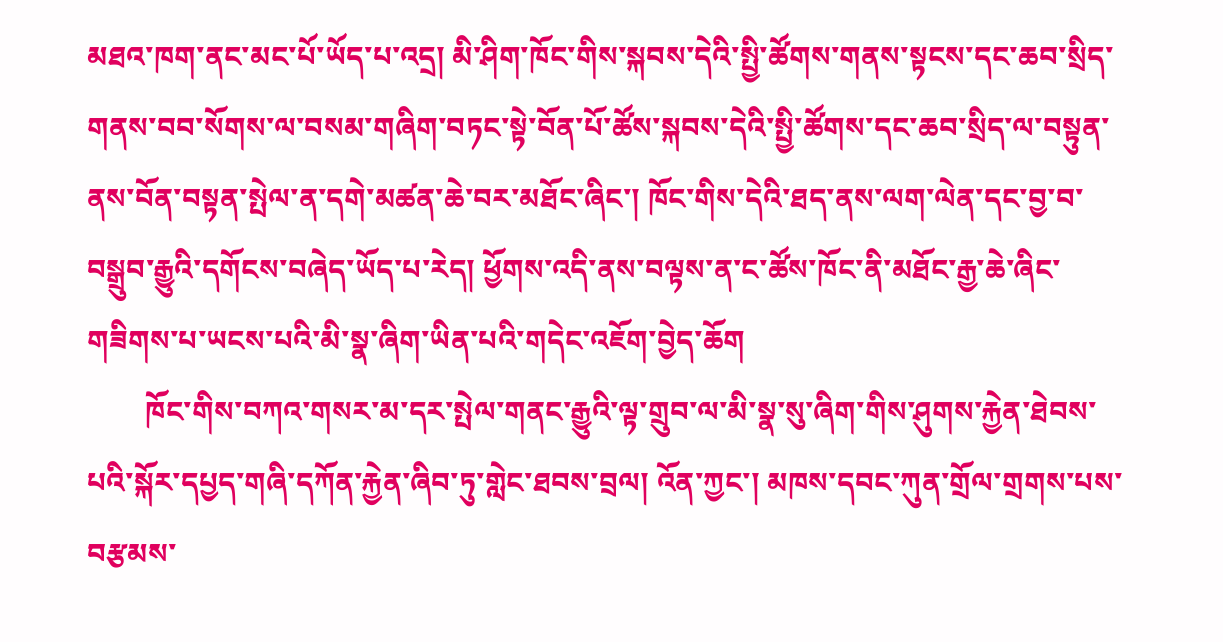མཐའ་ཁག་ནང་མང་པོ་ཡོད་པ་འདྲ། མི་ཤིག་ཁོང་གིས་སྐབས་དེའི་སྤྱི་ཚོགས་གནས་སྟངས་དང་ཆབ་སྲིད་གནས་བབ་སོགས་ལ་བསམ་གཞིག་བཏང་སྟེ་བོན་པོ་ཚོས་སྐབས་དེའི་སྤྱི་ཚོགས་དང་ཆབ་སྲིད་ལ་བསྟུན་ནས་བོན་བསྟན་སྤེལ་ན་དགེ་མཚན་ཆེ་བར་མཐོང་ཞིང་། ཁོང་གིས་དེའི་ཐད་ནས་ལག་ལེན་དང་བྱ་བ་བསྒྲུབ་རྒྱུའི་དགོངས་བཞེད་ཡོད་པ་རེད། ཕྱོགས་འདི་ནས་བལྟས་ན་ང་ཚོས་ཁོང་ནི་མཐོང་རྒྱ་ཆེ་ཞིང་གཟིགས་པ་ཡངས་པའི་མི་སྣ་ཞིག་ཡིན་པའི་གདེང་འཇོག་བྱེད་ཆོག
        ཁོང་གིས་བཀའ་གསར་མ་དར་སྤེལ་གནང་རྒྱུའི་ལྟ་གྲུབ་ལ་མི་སྣ་སུ་ཞིག་གིས་ཤུགས་རྐྱེན་ཐེབས་པའི་སྐོར་དཔྱད་གཞི་དཀོན་རྐྱེན་ཞིབ་ཏུ་གླེང་ཐབས་བྲལ། འོན་ཀྱང་། མཁས་དབང་ཀུན་གྲོལ་གྲགས་པས་བརྩམས་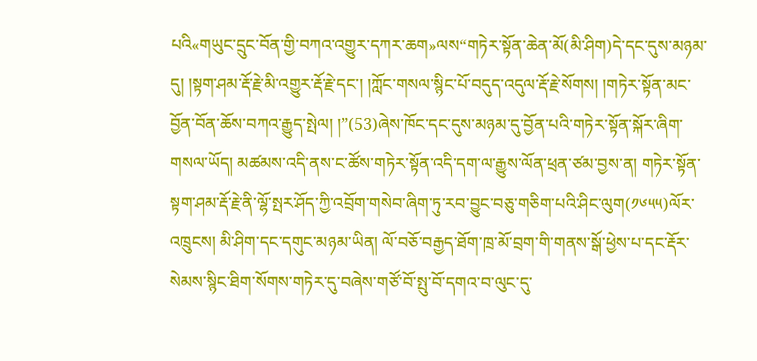པའི«གཡུང་དྲུང་བོན་གྱི་བཀའ་འགྱུར་དཀར་ཆག»ལས“གཏེར་སྟོན་ཆེན་མོ(མི་ཤིག)དེ་དང་དུས་མཉམ་དུ། །སྟག་ཤམ་རྡོ་རྗེ་མི་འགྱུར་རྡོ་རྗེ་དང་། །ཀློང་གསལ་སྙིང་པོ་བདུད་འདུལ་རྡོ་རྗེ་སོགས། །གཏེར་སྟོན་མང་བྱོན་བོན་ཆོས་བཀའ་རྒྱུད་སྤེལ། །”(53)ཞེས་ཁོང་དང་དུས་མཉམ་དུ་བྱོན་པའི་གཏེར་སྟོན་སྐོར་ཞིག་གསལ་ཡོད། མཚམས་འདི་ནས་ང་ཚོས་གཏེར་སྟོན་འདི་དག་ལ་རྒྱུས་ལོན་ཕྲན་ཙམ་བྱས་ན། གཏེར་སྟོན་སྟག་ཤམ་རྡོ་རྗེ་ནི་ལྷོ་སྤར་ཤོད་ཀྱི་འབྲོག་གསེབ་ཞིག་ཏུ་རབ་བྱུང་བཅུ་གཅིག་པའི་ཤིང་ལུག(༡༦༥༥)ལོར་འཁྲུངས། མི་ཤིག་དང་དགུང་མཉམ་ཡིན། ལོ་བཅོ་བརྒྱད་ཐོག་ཁྲ་མོ་བྲག་གི་གནས་སྒོ་ཕྱེས་པ་དང་རྡོར་སེམས་སྙིང་ཐིག་སོགས་གཏེར་དུ་བཞེས་གཙོ་བོ་སྤུ་བོ་དགའ་བ་ལུང་དུ་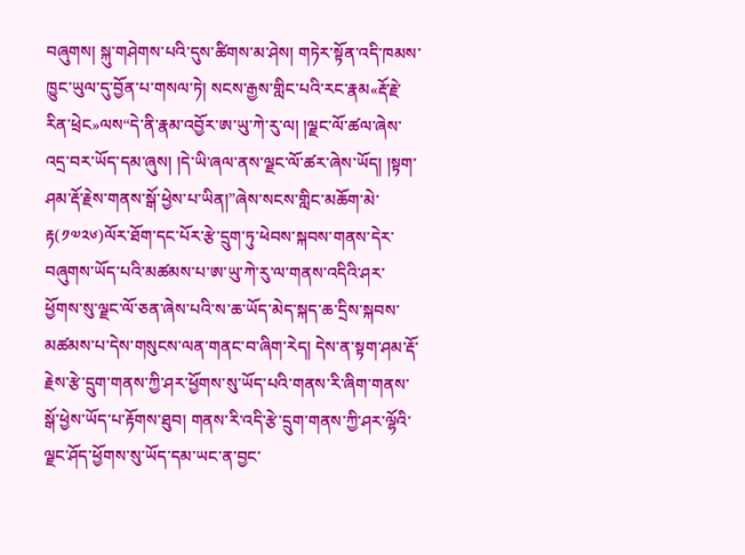བཞུགས། སྐུ་གཤེགས་པའི་དུས་ཚིགས་མ་ཤེས། གཏེར་སྟོན་འདི་ཁམས་ཁྱུང་ཡུལ་དུ་བྱོན་པ་གསལ་ཏེ། སངས་རྒྱས་གླིང་པའི་རང་རྣམ«རྡོ་རྗེ་རིན་ཕྲེང»ལས“དེ་ནི་རྣམ་འབྱོར་ཨ་ཡུ་ཀེ་རུ་ལ། །ལྗང་ལོ་ཚལ་ཞེས་འདྲ་བར་ཡོད་དམ་ཞུས། །དེ་ཡི་ཞལ་ནས་ལྗང་ལོ་ཚར་ཞེས་ཡོད། །སྟག་ཤམ་རྡོ་རྗེས་གནས་སྒོ་ཕྱེས་པ་ཡིན།”ཞེས་སངས་གླིང་མཆོག་མེ་རྟ(༡༧༢༦)ལོར་ཐོག་དང་པོར་རྩེ་དྲུག་ཏུ་ཕེབས་སྐབས་གནས་དེར་བཞུགས་ཡོད་པའི་མཚམས་པ་ཨ་ཡུ་ཀེ་རུ་ལ་གནས་འདིའི་ཤར་ཕྱོགས་སུ་ལྗང་ལོ་ཅན་ཞེས་པའི་ས་ཆ་ཡོད་མེད་སྐད་ཆ་དྲིས་སྐབས་མཚམས་པ་དེས་གསུངས་ལན་གནང་བ་ཞིག་རེད། དེས་ན་སྟག་ཤམ་རྡོ་རྗེས་རྩེ་དྲུག་གནས་ཀྱི་ཤར་ཕྱོགས་སུ་ཡོད་པའི་གནས་རི་ཞིག་གནས་སྒོ་ཕྱེས་ཡོད་པ་རྟོགས་ཐུབ། གནས་རི་འདི་རྩེ་དྲུག་གནས་ཀྱི་ཤར་ལྷོའི་ལྗང་ཤོད་ཕྱོགས་སུ་ཡོད་དམ་ཡང་ན་བྱང་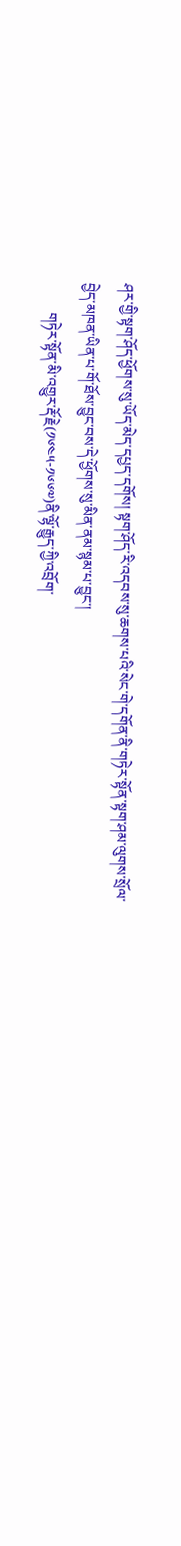ཤར་གྱི་སྟག་ཤོད་ཕྱོགས་སུ་ཡོད་མེད་དཔྱད་དགོས། སྟག་ཤོད་རི་འདབས་སུ་ཆགས་པའི་སེང་གེ་དགོན་ནི་གཏེར་སྟོན་སྟག་ཤམ་ལུགས་སྲོལ་བྱེད་མཁན་ཡིན་པ་གོ་ཐོས་བྱུང་བས་དེ་ཕྱོགས་སུ་མིན་ནམ་སྙམ་པ་བྱུང་།
        གཏེར་སྟོན་མི་འགྱུར་རྡོ་རྗེ(༡༦༤༥-༡༦༦༧)ནི་ལྷོ་རྒྱུད་ཀྱི་འབྲོག་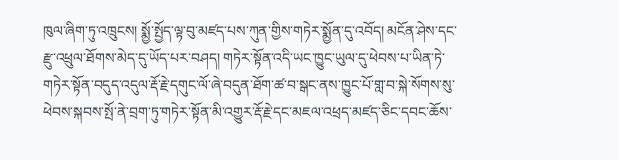ཁུལ་ཞིག་ཏུ་འཁྲུངས། སྨྱོ་སྤྱོད་ལྟ་བུ་མཛད་པས་ཀུན་གྱིས་གཏེར་སྨྱོན་དུ་འབོད། མངོན་ཤེས་དང་རྫུ་འཕྲུལ་ཐོགས་མེད་དུ་ཡོད་པར་བཤད། གཏེར་སྟོན་འདི་ཡང་ཁྱུང་ཡུལ་དུ་ཕེབས་པ་ཡིན་ཏེ་གཏེར་སྟོན་བདུད་འདུལ་རྡོ་རྗེ་དགུང་ལོ་ཞེ་བདུན་ཐོག་ཚ་བ་སྒང་ནས་ཁྱུང་པོ་གླ་བ་སྐེ་སོགས་སུ་ཕེབས་སྐབས་སྤོ་ནེ་བྲག་ཏུ་གཏེར་སྟོན་མི་འགྱུར་རྡོ་རྗེ་དང་མཇལ་འཕྲད་མཛད་ཅིང་དབང་ཆོས་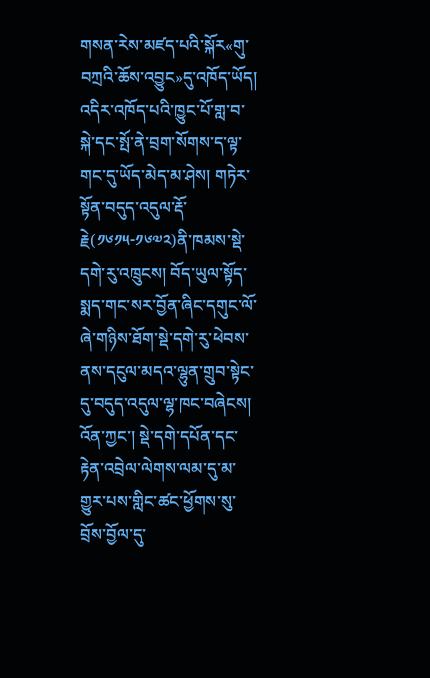གསན་རེས་མཛད་པའི་སྐོར«གུ་བཀྲའི་ཆོས་འབྱུང»དུ་འཁོད་ཡོད། འདིར་འཁོད་པའི་ཁྱུང་པོ་གླ་བ་སྐེ་དང་སྤོ་ནེ་བྲག་སོགས་ད་ལྟ་གང་དུ་ཡོད་མེད་མ་ཤེས། གཏེར་སྟོན་བདུད་འདུལ་རྡོ་རྗེ(༡༦༡༥-༡༦༧༢)ནི་ཁམས་སྡེ་དགེ་རུ་འཁྲུངས། བོད་ཡུལ་སྟོད་སྨད་གང་སར་བྱོན་ཞིང་དགུང་ལོ་ཞེ་གཉིས་ཐོག་སྡེ་དགེ་རུ་ཕེབས་ནས་དངུལ་མདའ་ལྷུན་གྲུབ་སྟེང་དུ་བདུད་འདུལ་ལྷ་ཁང་བཞེངས། འོན་ཀྱང་། སྡེ་དགེ་དཔོན་དང་རྟེན་འབྲེལ་ལེགས་ལམ་དུ་མ་གྱུར་པས་གླིང་ཚང་ཕྱོགས་སུ་བྲོས་བྱོལ་དུ་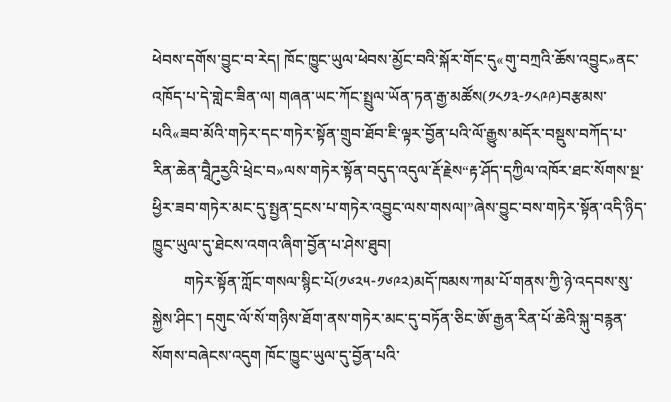ཕེབས་དགོས་བྱུང་བ་རེད། ཁོང་ཁྱུང་ཡུལ་ཕེབས་མྱོང་བའི་སྐོར་གོང་དུ«གུ་བཀྲའི་ཆོས་འབྱུང»ནང་འཁོད་པ་དེ་གླེང་ཟིན་ལ། གཞན་ཡང་ཀོང་སྤྲུལ་ཡོན་ཏན་རྒྱ་མཚོས(༡༨༡༣-༡༨༩༩)བརྩམས་པའི«ཟབ་མོའི་གཏེར་དང་གཏེར་སྟོན་གྲུབ་ཐོབ་ཇི་ལྟར་བྱོན་པའི་ལོ་རྒྱུས་མདོར་བསྡུས་བཀོད་པ་རིན་ཆེན་བཱཻཌུརྱའི་ཕྲེང་བ»ལས་གཏེར་སྟོན་བདུད་འདུལ་རྡོ་རྗེས“རྟ་ཤོད་དཀྱིལ་འཁོར་ཐང་སོགས་སྔ་ཕྱིར་ཟབ་གཏེར་མང་དུ་སྤྱན་དྲངས་པ་གཏེར་འབྱུང་ལས་གསལ།”ཞེས་བྱུང་བས་གཏེར་སྟོན་འདི་ཉིད་ཁྱུང་ཡུལ་དུ་ཐེངས་འགའ་ཞིག་བྱོན་པ་ཤེས་ཐུབ།
        གཏེར་སྟོན་ཀློང་གསལ་སྙིང་པོ(༡༦༢༥-༡༦༩༢)མདོ་ཁམས་ཀམ་པོ་གནས་ཀྱི་ཉེ་འདབས་སུ་སྐྱེས་ཤིང་། དགུང་ལོ་སོ་གཉིས་ཐོག་ནས་གཏེར་མང་དུ་བཏོན་ཅིང་ཨོ་རྒྱན་རིན་པོ་ཆེའི་སྐུ་བརྙན་སོགས་བཞེངས་འདུག ཁོང་ཁྱུང་ཡུལ་དུ་བྱོན་པའི་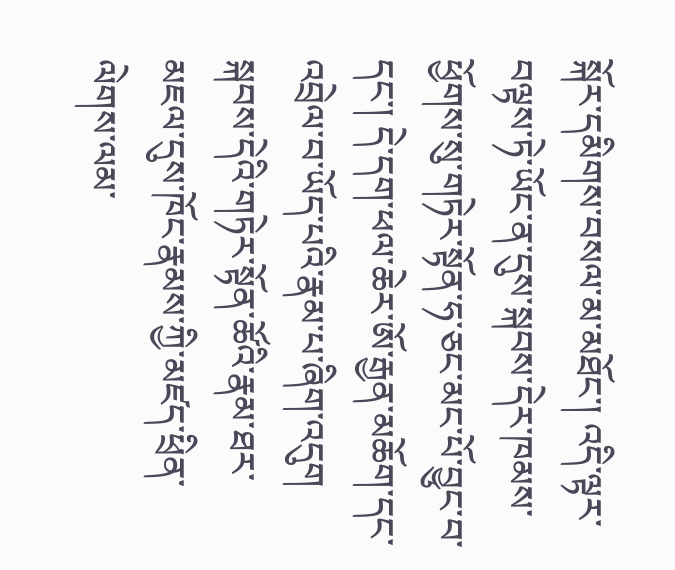སྐོར་དམིགས་བསལ་མ་མཐོང་། འདི་ལྟར་བལྟས་ཏེ་ཡོང་ན་དུས་སྐབས་དེར་ཁམས་ཕྱོགས་སུ་གཏེར་སྟོན་ཧ་ཅང་མང་པོ་བྱུང་བ་དང་། དེ་དག་ཕལ་ཆེར་ཨོ་རྒྱན་མཆོག་དང་འབྲེལ་བ་ཡོད་པའི་རྣམ་པ་ཞིག་འདུག སྐབས་དེའི་གཏེར་སྟོན་ཚོའི་རྣམ་ཐར་མཇལ་དུས་ཁོང་རྣམས་ཀྱི་མཛད་ཕྲིན་ལེགས་ལམ་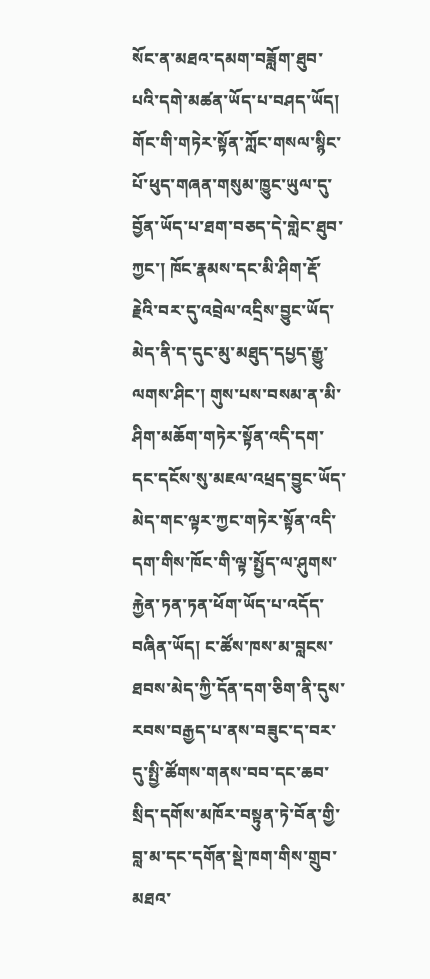སོང་ན་མཐའ་དམག་བཟློག་ཐུབ་པའི་དགེ་མཚན་ཡོད་པ་བཤད་ཡོད། གོང་གི་གཏེར་སྟོན་ཀློང་གསལ་སྙིང་པོ་ཕུད་གཞན་གསུམ་ཁྱུང་ཡུལ་དུ་བྱོན་ཡོད་པ་ཐག་བཅད་དེ་གླེང་ཐུབ་ཀྱང་། ཁོང་རྣམས་དང་མི་ཤིག་རྡོ་རྗེའི་བར་དུ་འབྲེལ་འདྲིས་བྱུང་ཡོད་མེད་ནི་ད་དུང་མུ་མཐུད་དཔྱད་རྒྱུ་ལགས་ཤིང་། གུས་པས་བསམ་ན་མི་ཤིག་མཆོག་གཏེར་སྟོན་འདི་དག་དང་དངོས་སུ་མཇལ་འཕྲད་བྱུང་ཡོད་མེད་གང་ལྟར་ཀྱང་གཏེར་སྟོན་འདི་དག་གིས་ཁོང་གི་ལྟ་སྤྱོད་ལ་ཤུགས་རྐྱེན་ཏན་ཏན་ཕོག་ཡོད་པ་འདོད་བཞིན་ཡོད། ང་ཚོས་ཁས་མ་བླངས་ཐབས་མེད་ཀྱི་དོན་དག་ཅིག་ནི་དུས་རབས་བརྒྱད་པ་ནས་བཟུང་ད་བར་དུ་སྤྱི་ཚོགས་གནས་བབ་དང་ཆབ་སྲིད་དགོས་མཁོར་བསྟུན་ཏེ་བོན་གྱི་བླ་མ་དང་དགོན་སྡེ་ཁག་གིས་གྲུབ་མཐའ་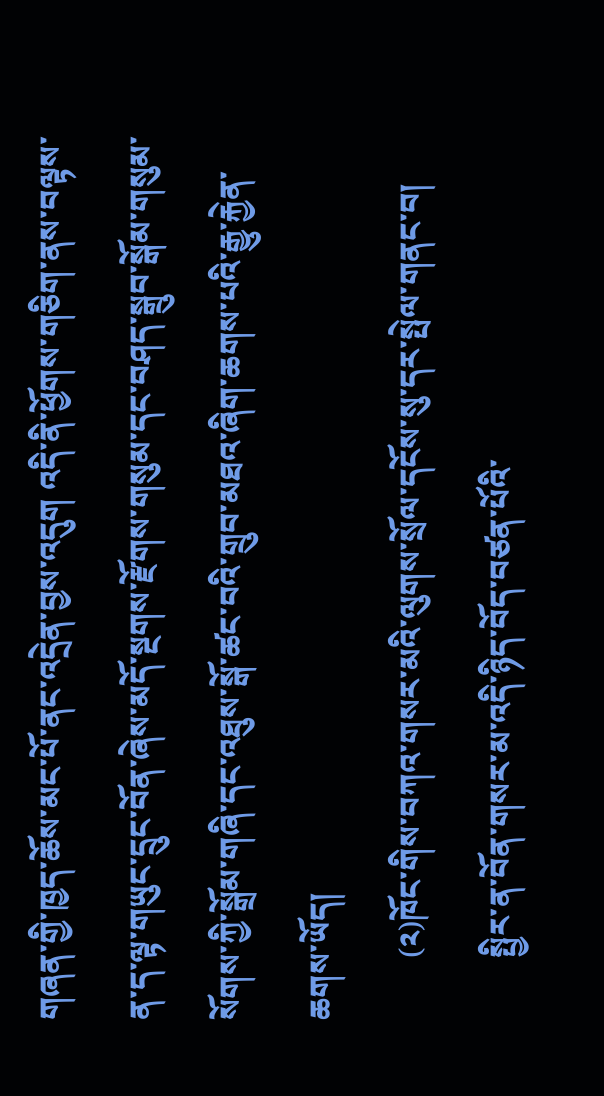གཞན་གྱི་ཁྱད་ཆོས་མང་པོ་ནང་འདྲེན་བྱས་འདུག འདི་ནི་ཕྱོགས་གཅིག་ནས་བལྟས་ན་ད་ལྟ་གཡུང་དྲུང་བོན་ཞེས་མདོ་སྔགས་རྫོགས་གསུམ་དང་བཤད་སྒྲུབ་སྒོམ་གསུམ་སོགས་ཀྱི་སྒྲོམ་གཞི་དང་འཐུས་སྒོ་ཚང་བའི་གྲུབ་མཐའ་ཞིག་ཆགས་པའི་རྒྱུ་རྐྱེན་ཆགས་ཡོད།
        (༢)ཁོང་གིས་བཀའ་གསར་མའི་ལུགས་སྲོལ་དངོས་སུ་དར་སྤེལ་གནང་བ།
        སྤྱིར་ན་བོན་གསར་མ་འདི་ཉིད་བོད་བཙན་པོའི་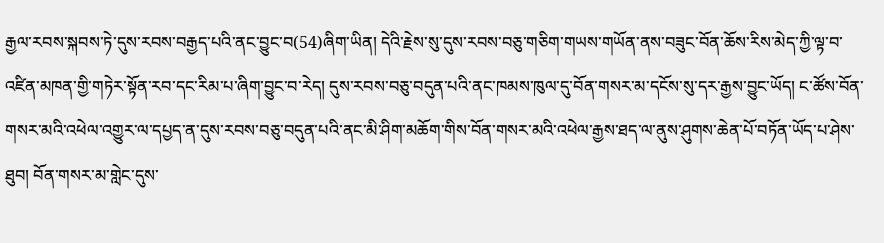རྒྱལ་རབས་སྐབས་ཏེ་དུས་རབས་བརྒྱད་པའི་ནང་བྱུང་བ(54)ཞིག་ཡིན། དེའི་རྗེས་སུ་དུས་རབས་བཅུ་གཅིག་གཡས་གཡོན་ནས་བཟུང་བོན་ཆོས་རིས་མེད་ཀྱི་ལྟ་བ་འཛིན་མཁན་གྱི་གཏེར་སྟོན་རབ་དང་རིམ་པ་ཞིག་བྱུང་བ་རེད། དུས་རབས་བཅུ་བདུན་པའི་ནང་ཁམས་ཁུལ་དུ་བོན་གསར་མ་དངོས་སུ་དར་རྒྱས་བྱུང་ཡོད། ང་ཚོས་བོན་གསར་མའི་འཕེལ་འགྱུར་ལ་དཔྱད་ན་དུས་རབས་བཅུ་བདུན་པའི་ནང་མི་ཤིག་མཆོག་གིས་བོན་གསར་མའི་འཕེལ་རྒྱས་ཐད་ལ་ནུས་ཤུགས་ཆེན་པོ་བཏོན་ཡོད་པ་ཤེས་ཐུབ། བོན་གསར་མ་གླེང་དུས་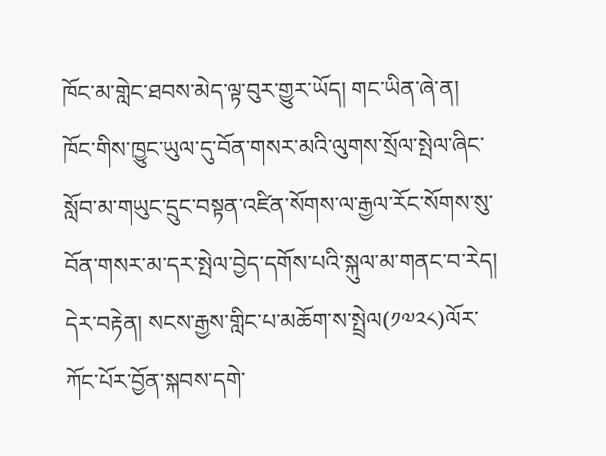ཁོང་མ་གླེང་ཐབས་མེད་ལྟ་བུར་གྱུར་ཡོད། གང་ཡིན་ཞེ་ན། ཁོང་གིས་ཁྱུང་ཡུལ་དུ་བོན་གསར་མའི་ལུགས་སྲོལ་སྤེལ་ཞིང་སློབ་མ་གཡུང་དྲུང་བསྟན་འཛིན་སོགས་ལ་རྒྱལ་རོང་སོགས་སུ་བོན་གསར་མ་དར་སྤེལ་བྱེད་དགོས་པའི་སྐུལ་མ་གནང་བ་རེད། དེར་བརྟེན། སངས་རྒྱས་གླིང་པ་མཆོག་ས་སྤྲེལ(༡༧༢༨)ལོར་ཀོང་པོར་བྱོན་སྐབས་དགེ་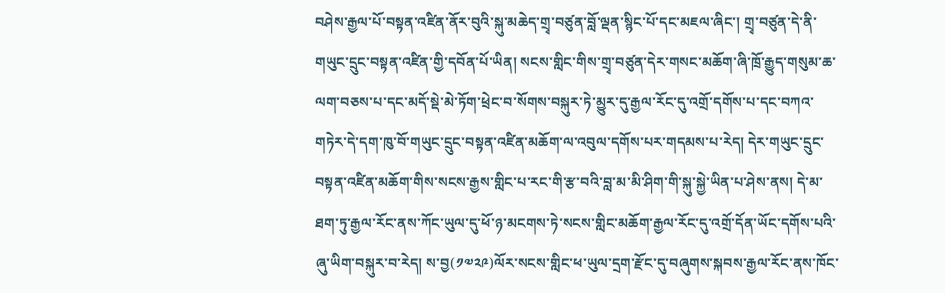བཤེས་རྒྱལ་པོ་བསྟན་འཛིན་ནོར་བུའི་སྐུ་མཆེད་གྲྭ་བཙུན་བློ་ལྡན་སྙིང་པོ་དང་མཇལ་ཞིང་། གྲྭ་བཙུན་དེ་ནི་གཡུང་དྲུང་བསྟན་འཛིན་གྱི་དབོན་པོ་ཡིན། སངས་གླིང་གིས་གྲྭ་བཙུན་དེར་གསང་མཆོག་ཞི་ཁྲོ་རྒྱུད་གསུམ་ཆ་ལག་བཅས་པ་དང་མདོ་སྡེ་མེ་ཏོག་ཕྲེང་བ་སོགས་བསྐུར་ཏེ་མྱུར་དུ་རྒྱལ་རོང་དུ་འགྲོ་དགོས་པ་དང་བཀའ་གཏེར་དེ་དག་ཁུ་བོ་གཡུང་དྲུང་བསྟན་འཛིན་མཆོག་ལ་འབུལ་དགོས་པར་གདམས་པ་རེད། དེར་གཡུང་དྲུང་བསྟན་འཛིན་མཆོག་གིས་སངས་རྒྱས་གླིང་པ་རང་གི་རྩ་བའི་བླ་མ་མི་ཤིག་གི་སྐུ་སྐྱེ་ཡིན་པ་ཤེས་ནས། དེ་མ་ཐག་ཏུ་རྒྱལ་རོང་ནས་ཀོང་ཡུལ་དུ་ཕོ་ཉ་མངགས་ཏེ་སངས་གླིང་མཆོག་རྒྱལ་རོང་དུ་འགྲོ་དོན་ཡོང་དགོས་པའི་ཞུ་ཡིག་བསྐུར་བ་རེད། ས་བྱ(༡༧༢༩)ལོར་སངས་གླིང་ཕ་ཡུལ་དྲག་རྫོང་དུ་བཞུགས་སྐབས་རྒྱལ་རོང་ནས་ཁོང་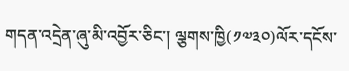གདན་འདྲེན་ཞུ་མི་འབྱོར་ཅིང་། ལྕགས་ཁྱི(༡༧༣༠)ལོར་དངོས་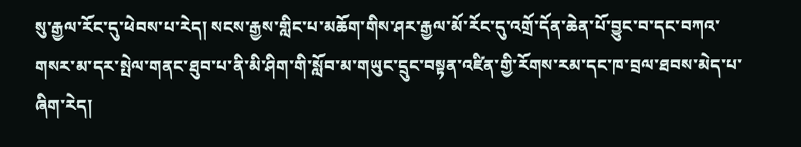སུ་རྒྱལ་རོང་དུ་ཕེབས་པ་རེད། སངས་རྒྱས་གླིང་པ་མཆོག་གིས་ཤར་རྒྱལ་མོ་རོང་དུ་འགྲོ་དོན་ཆེན་པོ་བྱུང་བ་དང་བཀའ་གསར་མ་དར་སྤེལ་གནང་ཐུབ་པ་ནི་མི་ཤིག་གི་སློབ་མ་གཡུང་དྲུང་བསྟན་འཛིན་གྱི་རོགས་རམ་དང་ཁ་བྲལ་ཐབས་མེད་པ་ཞིག་རེད།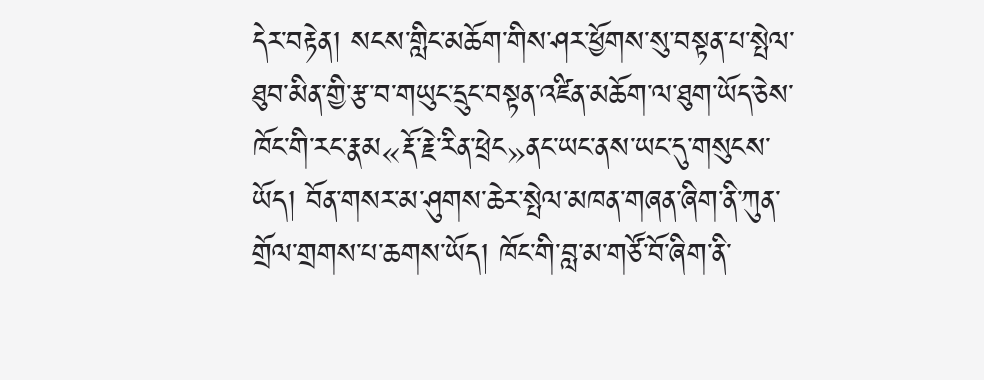དེར་བརྟེན། སངས་གླིང་མཆོག་གིས་ཤར་ཕྱོགས་སུ་བསྟན་པ་སྤེལ་ཐུབ་མིན་གྱི་རྩ་བ་གཡུང་དྲུང་བསྟན་འཛིན་མཆོག་ལ་ཐུག་ཡོད་ཅེས་ཁོང་གི་རང་རྣམ«རྡོ་རྗེ་རིན་ཕྲེང»ནང་ཡང་ནས་ཡང་དུ་གསུངས་ཡོད། བོན་གསར་མ་ཤུགས་ཆེར་སྤེལ་མཁན་གཞན་ཞིག་ནི་ཀུན་གྲོལ་གྲགས་པ་ཆགས་ཡོད། ཁོང་གི་བླ་མ་གཙོ་བོ་ཞིག་ནི་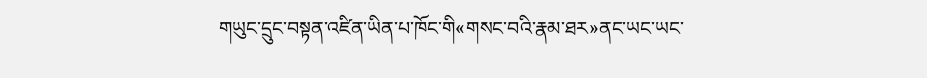གཡུང་དྲུང་བསྟན་འཛིན་ཡིན་པ་ཁོང་གི«གསང་བའི་རྣམ་ཐར»ནང་ཡང་ཡང་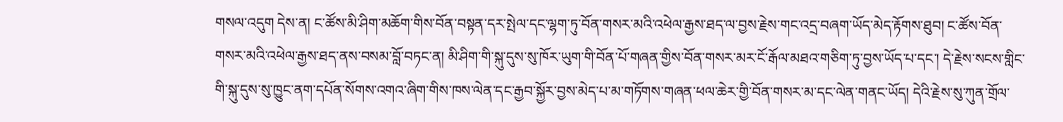གསལ་འདུག དེས་ན། ང་ཚོས་མི་ཤིག་མཆོག་གིས་བོན་བསྟན་དར་སྤེལ་དང་ལྷག་ཏུ་བོན་གསར་མའི་འཕེལ་རྒྱས་ཐད་ལ་བྱས་རྗེས་གང་འདྲ་བཞག་ཡོད་མེད་རྟོགས་ཐུབ། ང་ཚོས་བོན་གསར་མའི་འཕེལ་རྒྱས་ཐད་ནས་བསམ་བློ་བཏང་ན། མི་ཤིག་གི་སྐུ་དུས་སུ་ཁོར་ཡུག་གི་བོན་པོ་གཞན་གྱིས་བོན་གསར་མར་ངོ་རྒོལ་མཐའ་གཅིག་ཏུ་བྱས་ཡོད་པ་དང་། དེ་རྗེས་སངས་གླིང་གི་སྐུ་དུས་སུ་ཁྱུང་ནག་དཔོན་སོགས་འགའ་ཞིག་གིས་ཁས་ལེན་དང་རྒྱབ་སྐྱོར་བྱས་མེད་པ་མ་གཏོགས་གཞན་ཕལ་ཆེར་གྱི་བོན་གསར་མ་དང་ལེན་གནང་ཡོད། དེའི་རྗེས་སུ་ཀུན་གྲོལ་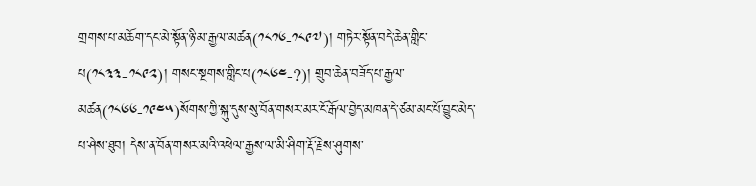གྲགས་པ་མཆོག་དང་མེ་སྟོན་ཉི་མ་རྒྱལ་མཚན(༡༨༡༦-༡༨༩༧)། གཏེར་སྟོན་བདེ་ཆེན་གླིང་པ(༡༨༣༣-༡༨༩༢)། གསང་སྔགས་གླིང་པ(༡༨༦༤-?)། གྲུབ་ཆེན་བཟོད་པ་རྒྱལ་མཚན(༡༨༦༦-༡༩༤༥)སོགས་ཀྱི་སྐུ་དུས་སུ་བོན་གསར་མར་ངོ་རྒོལ་བྱེད་མཁན་དེ་ཙམ་མང་པོ་བྱུང་མེད་པ་ཤེས་ཐུབ། དེས་ན་བོན་གསར་མའི་འཕེལ་རྒྱས་ལ་མི་ཤིག་རྡོ་རྗེས་ཤུགས་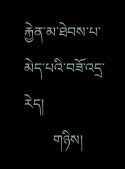རྐྱེན་མ་ཐེབས་པ་མེད་པའི་བཟོ་འདྲ་རེད།
        གཉིས།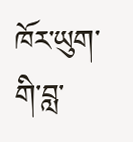ཁོར་ཡུག་གི་བླ་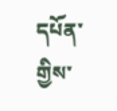དཔོན་གྱིས་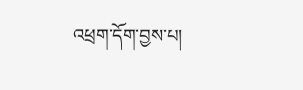འཕྲག་དོག་བྱས་པ།